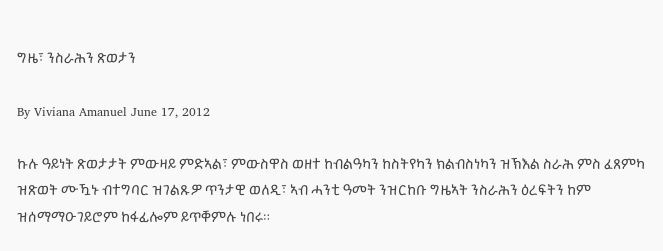ግዜ፣ ንስራሕን ጽወታን

By Viviana Amanuel June 17, 2012

ኩሉ ዓይነት ጽወታታት ምውዛይ ምድኣል፣ ምውስዋስ ወዘተ ከብልዓካን ከስትየካን ክልብስነካን ዝኽእል ስራሕ ምስ ፈጸምካ ዝጽወት ሙዃኑ ብተግባር ዝገልጹዎ ጥንታዊ ወለዲ፣ ኣብ ሓንቲ ዓመት ንዝርከቡ ግዜኣት ንስራሕን ዕረፍትን ከም ዝሰማማዑገይሮም ከፋፊሎም ይጥቐምሉ ነበሩ።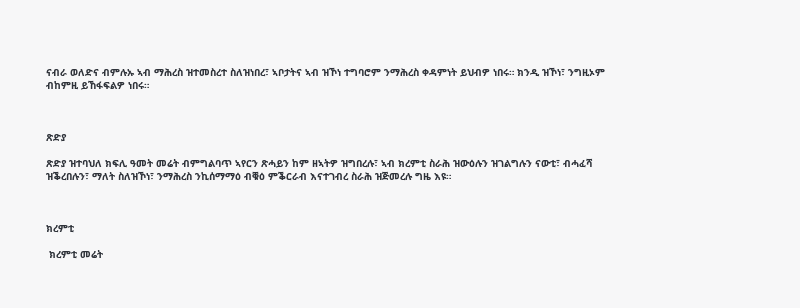ናብራ ወለድና ብምሉኡ ኣብ ማሕረስ ዝተመስረተ ስለዝነበረ፣ ኣቦታትና ኣብ ዝኾነ ተግባሮም ንማሕረስ ቀዳምነት ይህብዎ ነበሩ። ክንዲ ዝኾነ፣ ንግዚኦም ብከምዚ ይኸፋፍልዎ ነበሩ።



ጽድያ

ጽድያ ዝተባህለ ክፍሊ ዓመት መሬት ብምግልባጥ ኣየርን ጽሓይን ከም ዘኣትዎ ዝግበረሉ፣ ኣብ ክረምቲ ስራሕ ዝውዕሉን ዝገልግሉን ናውቲ፣ ብሓፈሻ ዝቕረበሉን፣ ማለት ስለዝኾነ፣ ንማሕረስ ንኪሰማማዕ ብቑዕ ምቕርራብ እናተገብረ ስራሕ ዝጅመረሉ ግዜ እዩ።



ክረምቲ

 ክረምቲ መሬት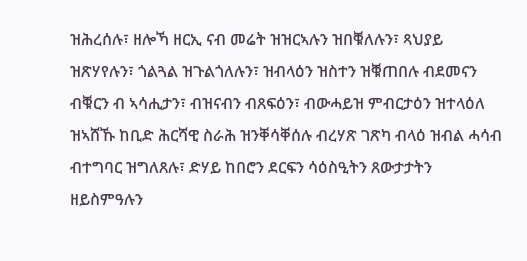ዝሕረሰሉ፣ ዘሎኻ ዘርኢ ናብ መሬት ዝዝርኣሉን ዝበቑለሉን፣ ጻህያይ ዝጽሃየሉን፣ ጎልጓል ዝጉልጎለሉን፣ ዝብላዕን ዝስተን ዝቑጠበሉ ብደመናን ብቑርን ብ ኣሳሒታን፣ ብዝናብን ብጸፍዕን፣ ብውሓይዝ ምብርታዕን ዝተላዕለ ዝኣሸኹ ከቢድ ሕርሻዊ ስራሕ ዝንቐሳቐሰሉ ብረሃጽ ገጽካ ብላዕ ዝብል ሓሳብ ብተግባር ዝግለጸሉ፣ ድሃይ ከበሮን ደርፍን ሳዕስዒትን ጸውታታትን ዘይስምዓሉን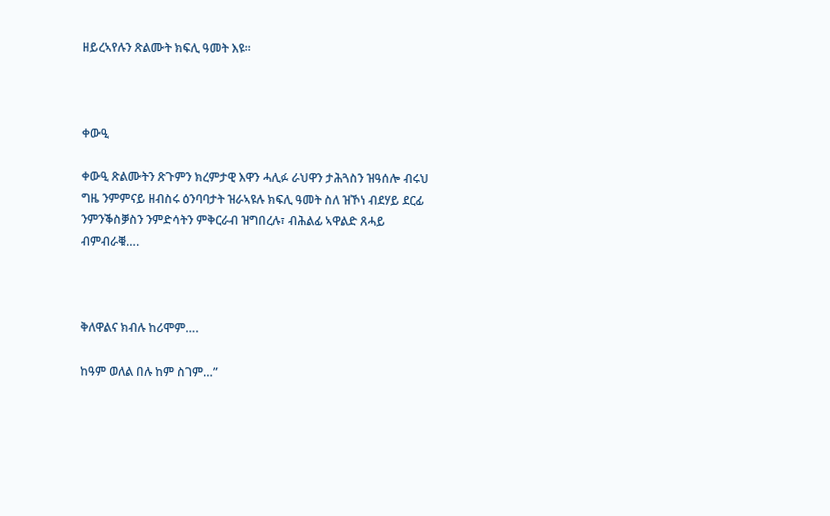ዘይረኣየሉን ጽልሙት ክፍሊ ዓመት እዩ።



ቀውዒ

ቀውዒ ጽልሙትን ጽጉምን ክረምታዊ እዋን ሓሊፉ ራህዋን ታሕጓስን ዝዓሰሎ ብሩህ ግዜ ንምምናይ ዘብስሩ ዕንባባታት ዝራኣዩሉ ክፍሊ ዓመት ስለ ዝኾነ ብደሃይ ደርፊ ንምንቕስቓስን ንምድሳትን ምቅርራብ ዝግበረሉ፣ ብሕልፊ ኣዋልድ ጸሓይ ብምብራቑ….



ቅለዋልና ክብሉ ከሪሞም….

ከዓም ወለል በሉ ከም ስገም…”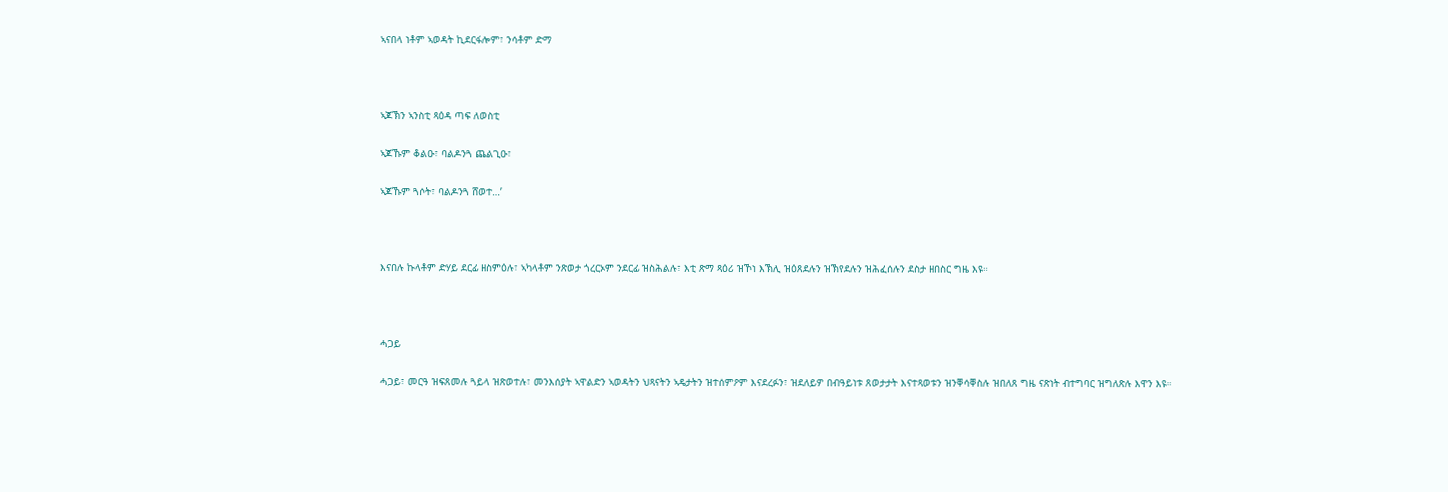ኣናበላ ነቶም ኣወዳት ኪደርፋሎም፣ ንሳቶም ድማ



ኣጆኽን ኣንስቲ ጻዕዳ ጣፍ ለወስቲ

ኣጆኹም ቆልዑ፣ ባልዶንጓ ጨልጊዑ፣

ኣጆኹም ጓሶት፣ ባልዶንጓ ሸወተ…’



እናበሉ ኩላቶም ድሃይ ደርፊ ዘስምዕሉ፣ ኣካላቶም ንጽወታ ጎረርኦም ንደርፊ ዝስሕልሉ፣ እቲ ጽማ ጻዕሪ ዝኾነ እኽሊ ዝዕጸደሉን ዝኽየደሉን ዝሕፈሰሉን ደስታ ዘበስር ግዜ እዩ።



ሓጋይ

ሓጋይ፣ መርዓ ዝፍጸመሉ ጓይላ ዝጽወተሉ፣ መንእሰያት ኣዋልድን ኣወዳትን ህጻናትን ኣዴታትን ዝተሰምዖም እናደረፉን፣ ዝደለይዎ በብዓይነቱ ጸወታታት እናተጻወቱን ዝንቐሳቐስሉ ዝበለጸ ግዜ ናጽነት ብተግባር ዝግለጽሉ እዋን እዩ።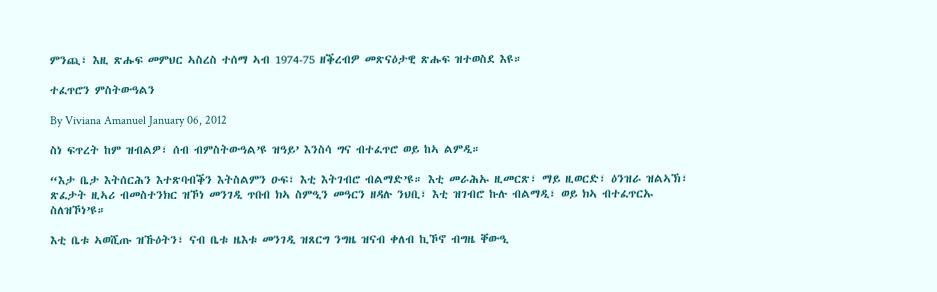ምንጪ፣ እዚ ጽሑፍ መምህር ኣስረስ ተሰማ ኣብ 1974-75 ዘቕረብዎ መጽናዕታዊ ጽሑፍ ዝተወስደ እዩ።

ተፈጥሮን ምስትውዓልን

By Viviana Amanuel January 06, 2012

ስነ ፍጥረት ከም ዝብልዎ፣ ሰብ ብምስትውዓል’ዩ ዝዓይ’ እንስሳ ግና ብተፈጥሮ ወይ ከኣ ልምዲ።

“እታ ቤታ እትሰርሕን እተጽባብቕን እትስልምን ዑፍ፣ እቲ እትገብሮ ብልማድ’ዩ። እቲ መራሕኡ ዚመርጽ፣ ማይ ዚወርድ፣ ዕንዝራ ዝልኣኽ፣ ጽፈታት ዚኣሪ ብመስተንክር ዝኾነ መንገዲ ጥበብ ክኣ ስምዒን መዓርን ዘዳሉ ንህቢ፣ እቲ ዝገብሮ ኩሉ ብልማዲ፣ ወይ ክኣ ብተፈጥርኡ ስለዝኾነ’ዩ።

እቲ ቤቱ ኣወሺጡ ዝኹዕትን፣ ናብ ቤቱ ዜእቱ መንገዲ ዝጸርግ ንግዜ ዝናብ ቀለብ ኪኾኖ ብግዜ ቐውዒ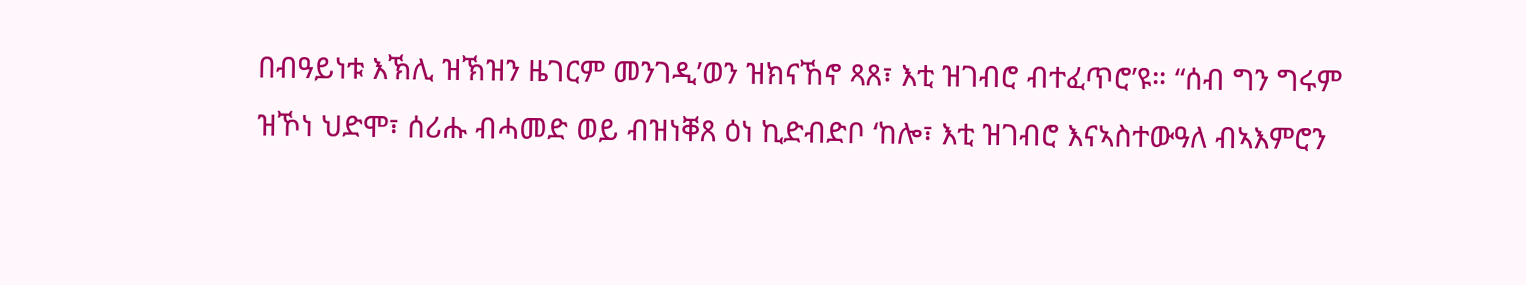በብዓይነቱ እኽሊ ዝኽዝን ዜገርም መንገዲ’ወን ዝክናኸኖ ጻጸ፣ እቲ ዝገብሮ ብተፈጥሮ’ዩ። “ሰብ ግን ግሩም ዝኾነ ህድሞ፣ ሰሪሑ ብሓመድ ወይ ብዝነቐጸ ዕነ ኪድብድቦ ‘ከሎ፣ እቲ ዝገብሮ እናኣስተውዓለ ብኣእምሮን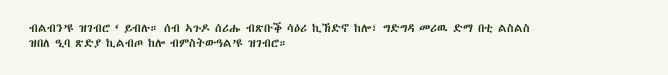ብልብን’ዩ ዝገብሮ ‘ ይብሉ። ሰብ ኣጉዶ ሰሪሑ ብጽቡቕ ሳዕሪ ኪኸድኖ ከሎ፣ ግድግዳ መሪዉ ድማ በቲ ልስልስ ዝበለ ዒባ ጽድያ ኪልብጦ ከሎ ብምስትውዓል’ዩ ዝገብሮ።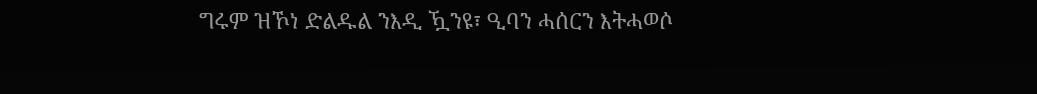ግሩም ዝኾነ ድልዱል ንእዲ ዃንዩ፣ ዒባን ሓሰርን እትሓወሶ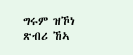ግሩም ዝኾነ ጽብሪ ኸኣ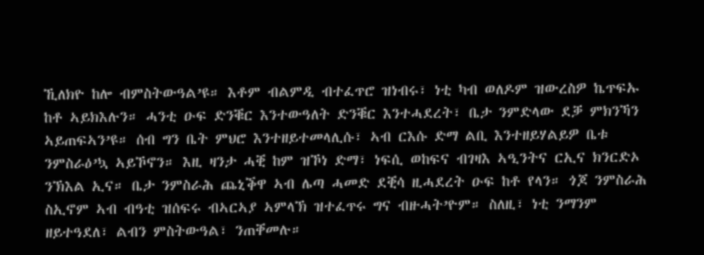ኺለክዮ ከሎ ብምስትውዓል’ዩ። እቶም ብልምዲ ብተፈጥሮ ዝነብሩ፣ ነቲ ካብ ወለዶም ዝውረስዎ ኬጥፍኡ ከቶ ኣይክእሉን። ሓንቲ ዑፍ ድንቑር እንተውዓለት ድንቑር እንተሓደረት፣ ቤታ ንምድላው ደቓ ምክንኻን ኣይጠፍኣን’ዩ። ሰብ ግን ቤት ምህሮ እንተዘይተመላሊሱ፣ ኣብ ርእሱ ድማ ልቢ እንተዘይሃልይዎ ቤቱ ንምስራዕ’ኳ ኣይኾኖን። እዚ ዛንታ ሓቒ ከም ዝኾነ ድማ፣ ነፍሲ ወከፍና ብገዛእ ኣዒንትና ርኢና ክንርድኦ ንኽእል ኢና። ቤታ ንምስራሕ ጨኒቕዋ ኣብ ሌጣ ሓመድ ደቒሳ ዚሓደረት ዑፍ ከቶ የላን። ጎጆ ንምስራሕ ስኢኖም ኣብ ብዓቲ ዝሰፍሩ ብኣርኣያ ኣምላኽ ዝተፈጥሩ ግና ብዙሓት’ዮም። ስለዚ፣ ነቲ ንማንም ዘይተዓደለ፣ ልብን ምስትውዓል፣ ንጠቐመሉ።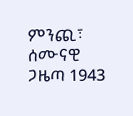ምንጪ፣ ሰሙናዊ ጋዜጣ 1943